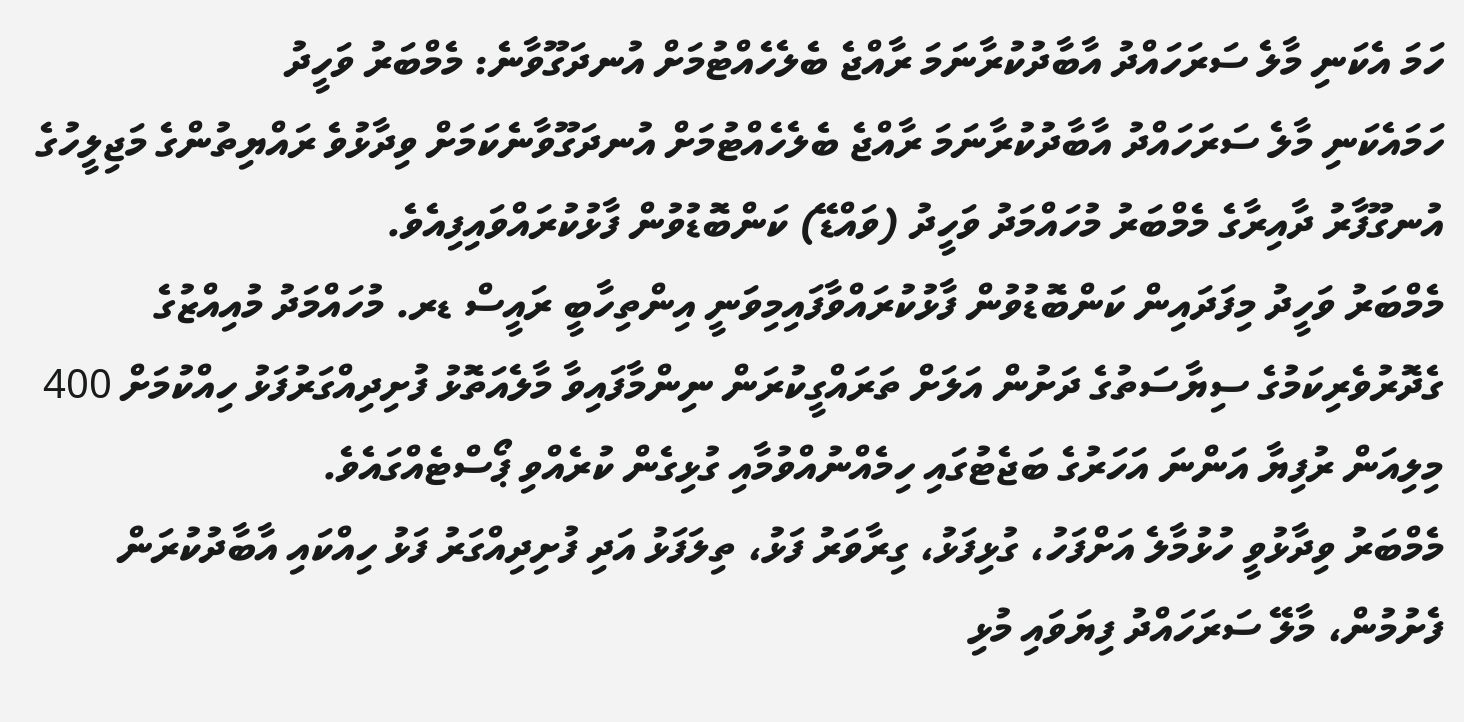ހަމަ އެކަނި މާލެ ސަރަހައްދު އާބާދުކުރާނަމަ ރާއްޖެ ބެލެހެއްޓުމަށް އުނދަގޫވާނެ: މެމްބަރު ވަހީދު
ހަމައެކަނި މާލެ ސަރަހައްދު އާބާދުކުރާނަމަ ރާއްޖެ ބެލެހެއްޓުމަށް އުނދަގޫވާނެކަމަށް ވިދާޅުވެ ރައްޔިތުންގެ މަޖިލީހުގެ އުނގޫފާރު ދާއިރާގެ މެމްބަރު މުހައްމަދު ވަހީދު (ވައްޑޭ) ކަންބޮޑުވުން ފާޅުކުރައްވައިފިއެވެ.
މެމްބަރު ވަހީދު މިފަދައިން ކަންބޮޑުވުން ފާޅުކުރައްވާފައިމިވަނީ އިންތިހާބީ ރައީސް ޑރ. މުހައްމަދު މުއިއްޒުގެ ގެދޮރުވެރިކަމުގެ ސިޔާސަތުގެ ދަށުން އަލަށް ތަރައްގީކުރަން ނިންމާފައިވާ މާލެއަތޮޅު ފުށިދިއްގަރުފަޅު ހިއްކުމަށް 400 މިލިއަން ރުފިޔާ އަންނަ އަހަރުގެ ބަޖެޓުގައި ހިމެއްނުއްވުމާއި ގުޅިގެން ކުރެއްވި ޕޯސްޓެއްގައެވެ.
މެމްބަރު ވިދާޅުވީ ހުޅުމާލެ އަށްފަހު، ގުޅިފަޅު، ގިރާވަރު ފަޅު، ތިލަފަޅު އަދި ފުށިދިއްގަރު ފަޅު ހިއްކައި އާބާދުކުރަން ފެށުމުން، މާލޭ ސަރަހައްދު ފިޔަވައި މުޅި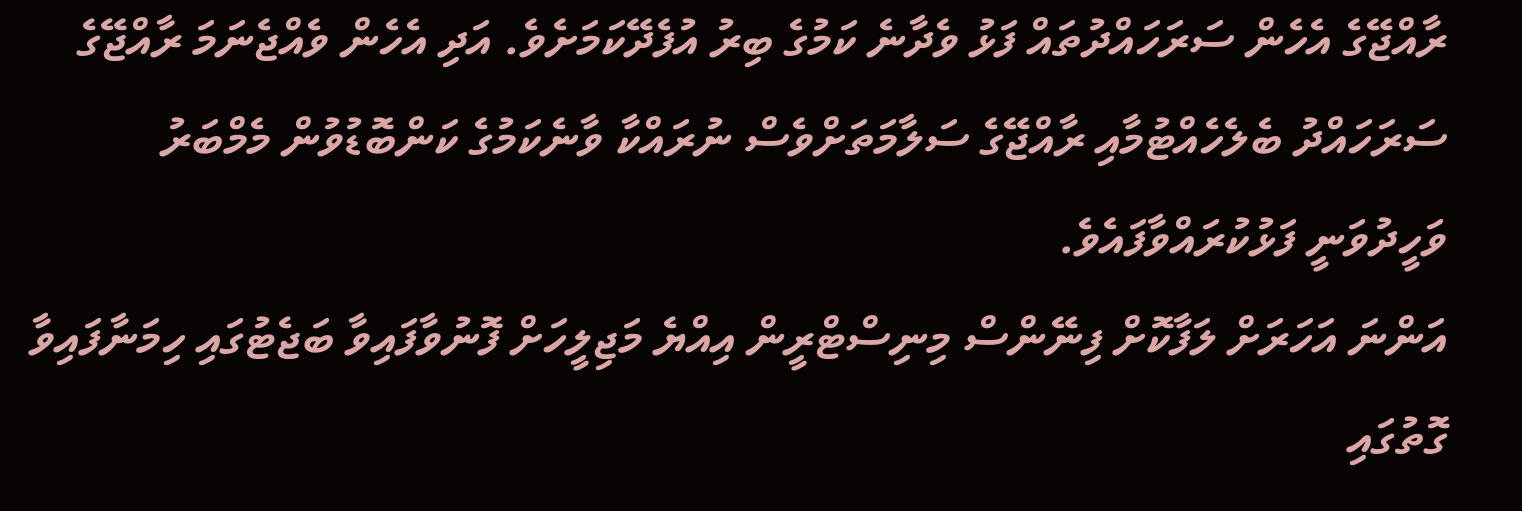ރާއްޖޭގެ އެހެން ސަރަހައްދުތައް ފަޅު ވެދާނެ ކަމުގެ ބިރު އުފެދޭކަމަށެވެ. އަދި އެހެން ވެއްޖެނަމަ ރާއްޖޭގެ ސަރަހައްދު ބެލެހެއްޓުމާއި ރާއްޖޭގެ ސަލާމަތަށްވެސް ނުރައްކާ ވާނެކަމުގެ ކަންބޮޑުވުން މެމްބަރު ވަހީދުވަނީ ފަޅުކުރައްވާފައެވެ.
އަންނަ އަހަރަށް ލަފާކޮށް ފިނޭންސް މިނިސްޓްރީން އިއްޔެ މަޖިލީހަށް ފޮނުވާފައިވާ ބަޖެޓުގައި ހިމަނާފައިވާ ގޮތުގައި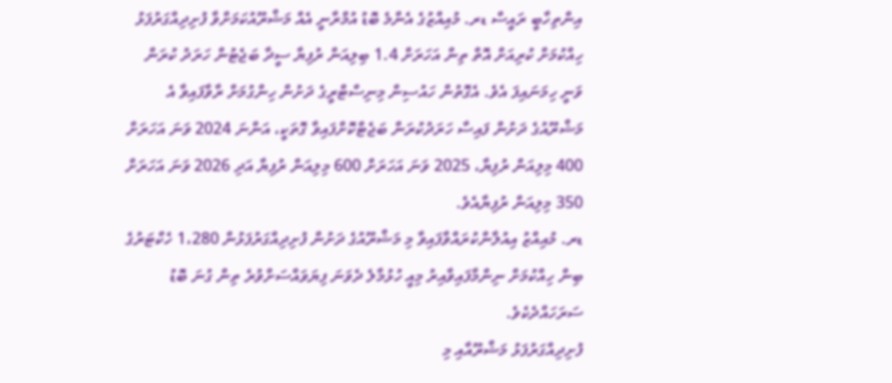އިންތިހާބީ ރައީސް ޑރ. މުއިއްޒުގެ އެންމެ ބޮޑު އުމްރާނީ އެއް މަޝްރޫއުކަމަށްވާ ފުށިދިއްގަރުފަޅު ހިއްކުމަށް ކުރިއަށް އޮތް ތިން އަހަރަށް 1.4 ބިލިއަން ރުފިޔާ ސީދާ ބަޖެޓުން ހަރަދު ކުރަން ވަނީ ހިމަނައިފަ އެވެ. އެގޮތުން ހައުސިން މިނިސްޓްރީގެ ދަށުން ހިންގުމަށް ރާވާފައިވާ އެ މަޝްރޫއުގެ ދަށުން ފައިސާ ހަރަދުކުރަން ބަޖެޓްކޮށްފައިވާ ގޮތަކީ، އަންނަ 2024 ވަނަ އަހަރަށް 400 މިލިއަން ރުފިޔާ، 2025 ވަނަ އަހަރަށް 600 މިލިއަން ރުފިޔާ އަދި 2026 ވަނަ އަހަރަށް 350 މިލިއަން ރުފިޔާއެވެ.
ޑރ. މުއިއްޒު އިއުލާންކުރައްވާފައިވާ މި މަޝްރޫއުގެ ދަށުން ފުށިދިއްގަރުފަޅުން 1،280 ހެކްޓަރުގެ ބިން ހިއްކުމަށް ނިންމާފައިވާއިރު މިއީ ހުޅުމާލެ ދެވަނަ ފިޔަވައްސަށްވުރެ ތިން ގުނަ ބޮޑު ސަރަހައްދެކެވެ.
ފުށިދިއްގަރުފަޅު މަޝްރޫއާއި މި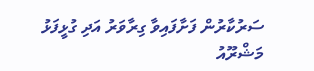ސަރުކާރުން ފަށާފައިވާ ގިރާވަރު އަދި ގުޅީފަޅު މަޝްރޫއު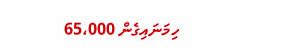ހިމަނައިގެން 65،000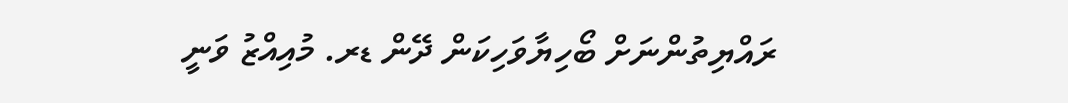ރައްޔިތުންނަށް ބޯހިޔާވަހިކަން ދޭން ޑރ. މުއިއްޒު ވަނީ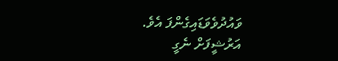ވައުދުވެވަޑައިގެންފަ އެވެ.
އަރުޝީފަށް ނެގީ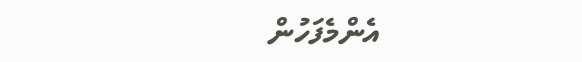އެންމެފަހުން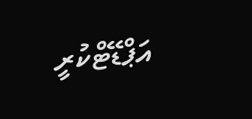އަޕްޑޭޓްކުރީ